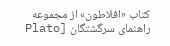کتاب «افلاطون» از مجموعه راهنمای سرگشتگان [Plato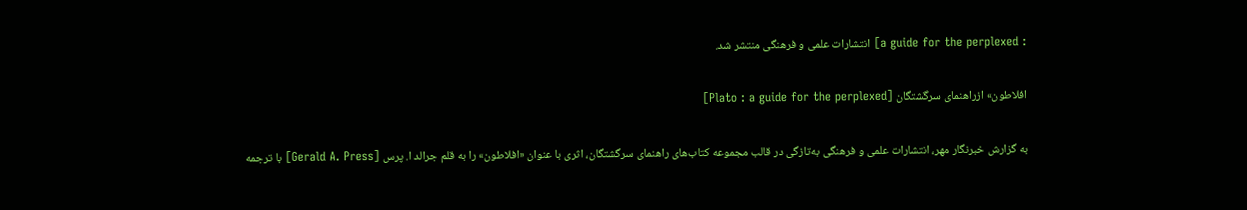: a guide for the perplexed] انتشارات علمی و فرهنگی منتشر شد.

افلاطون» ازراهنمای سرگشتگان [Plato : a guide for the perplexed]

به گزارش خبرنگار مهر، انتشارات علمی و فرهنگی به‌تازگی در قالب مجموعه کتاب‌های راهنمای سرگشتگان، اثری با عنوان «افلاطون» را به قلم جرالد ا. پرس [Gerald A. Press] با ترجمه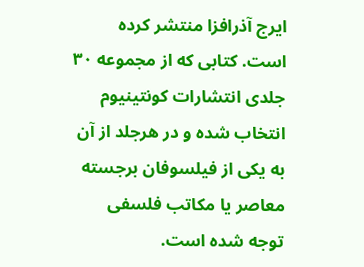ایرج آذرافزا منتشر کرده است. کتابی که از مجموعه ۳۰ جلدی انتشارات کونتینیوم انتخاب شده و در هرجلد از آن به یکی از فیلسوفان برجسته معاصر یا مکاتب فلسفی توجه شده است.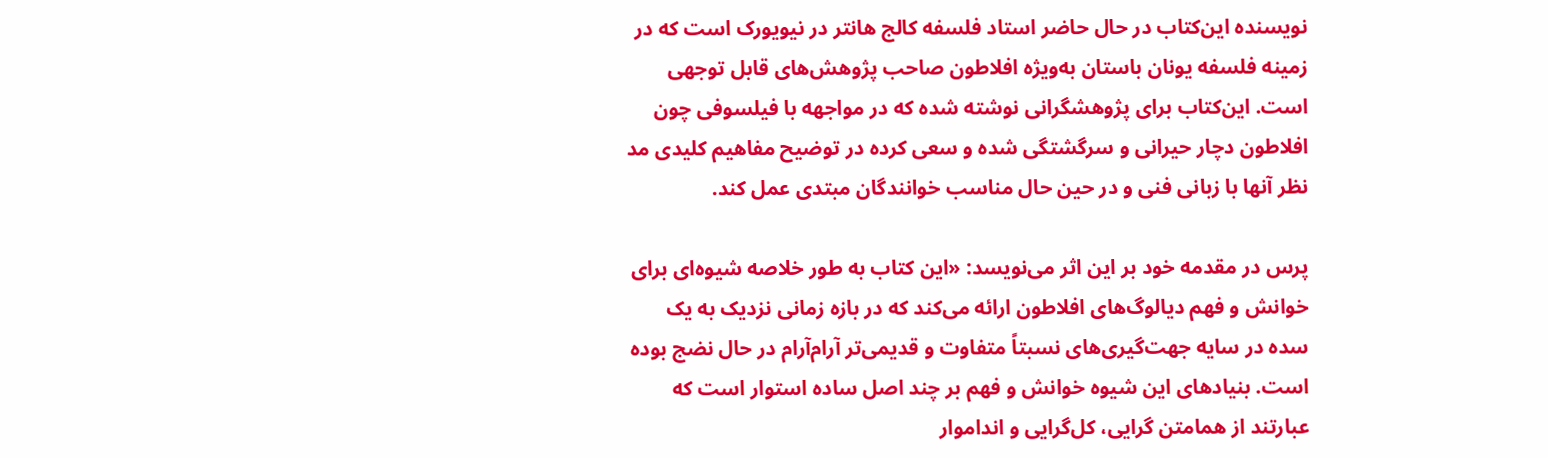نویسنده این‌کتاب در حال حاضر استاد فلسفه کالج هانتر در نیویورک است که در زمینه فلسفه یونان باستان به‌ویژه افلاطون صاحب پژوهش‌های قابل توجهی است. این‌کتاب برای پژوهشگرانی نوشته شده که در مواجهه با فیلسوفی چون افلاطون دچار حیرانی و سرگشتگی شده و سعی کرده در توضیح مفاهیم کلیدی مد نظر آنها با زبانی فنی و در حین حال مناسب خوانندگان مبتدی عمل کند.

پرس در مقدمه خود بر این اثر می‌نویسد: «این کتاب به طور خلاصه شیوه‌ای برای خوانش و فهم دیالوگ‌های افلاطون ارائه می‌کند که در بازه زمانی نزدیک به یک سده در سایه جهت‌گیری‌های نسبتاً متفاوت و قدیمی‌تر آرام‌آرام در حال نضج بوده است. بنیادهای این شیوه خوانش و فهم بر چند اصل ساده استوار است که عبارتند از همامتن گرایی، کل‌گرایی و انداموار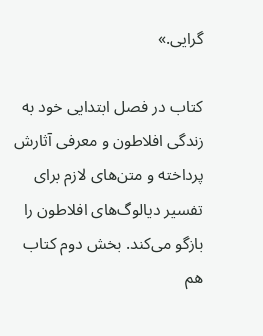گرایی.»

کتاب در فصل ابتدایی خود به زندگی افلاطون و معرفی آثارش پرداخته و متن‌های لازم برای تفسیر دیالوگ‌های افلاطون را بازگو می‌کند. بخش دوم کتاب هم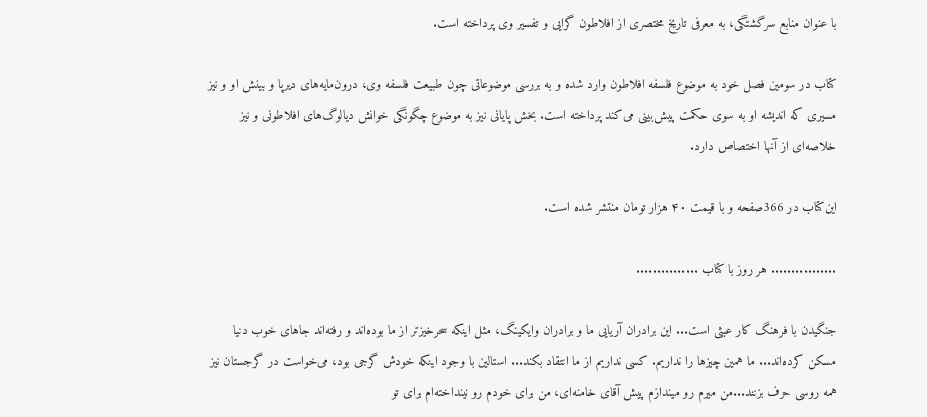با عنوان منابع سرگشتگی، به معرفی تاریخ مختصری از افلاطون گرایی و تفسیر وی پرداخته است.

کتاب در سومین فصل خود به موضوع فلسفه افلاطون وارد شده و به بررسی موضوعاتی چون طبیعت فلسفه وی، درون‌مایه‌های دیرپا و بینش او و نیز مسیری که اندیشه او به سوی حکمت پیش‌بینی می‌کند پرداخته است. بخش پایانی نیز به موضوع چگونگی خوانش دیالوگ‌های افلاطونی و نیز خلاصه‌ای از آنها اختصاص دارد.

این‌کتاب در 366صفحه و با قیمت ۴۰ هزار تومان منتشر شده است.

................ هر روز با کتاب ...............

جنگیدن با فرهنگ کار عبثی است... این برادران آریایی ما و برادران وایکینگ، مثل اینکه سحرخیزتر از ما بوده‌اند و رفته‌اند جاهای خوب دنیا مسکن کرده‌اند... ما همین چیزها را نداریم. کسی نداریم از ما انتقاد بکند... استالین با وجود اینکه خودش گرجی بود، می‌خواست در گرجستان نیز همه روسی حرف بزنند...من میرم رو میندازم پیش آقای خامنه‌ای، من برای خودم رو نینداخته‌ام برای تو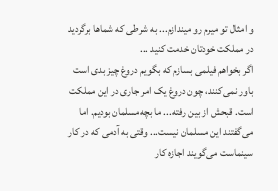و امثال تو میرم رو میندازم... به شرطی که شماها برگردید در مملکت خودتان خدمت کنید ...
اگر بخواهم فیلمی بسازم که بگویم دروغ چیز بدی است باور نمی‌کنند، چون دروغ یک امر جاری در این مملکت است. قبحش از بین رفته... ما بچه‌مسلمان بودیم. اما می‌گفتند این مسلمان نیست... وقتی به آدمی که در کار سینماست می‌گویند اجازه کار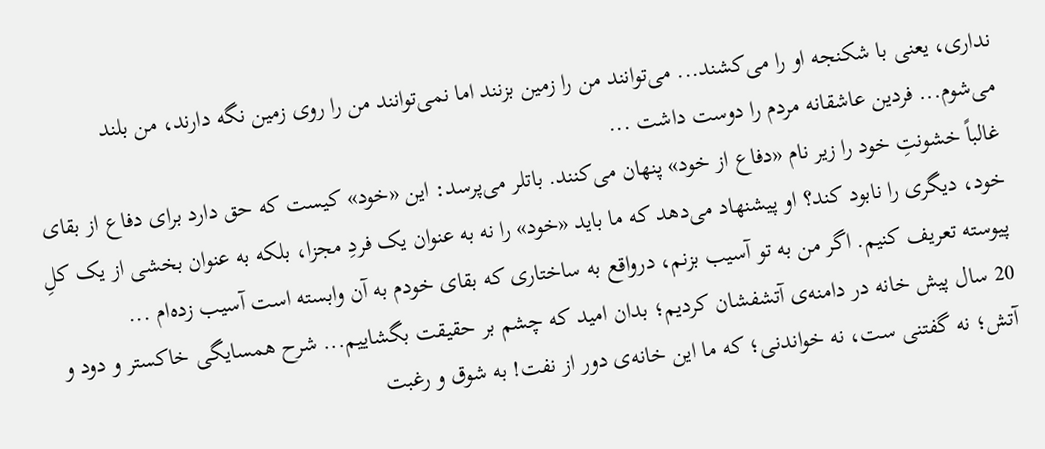نداری، یعنی با شکنجه او را می‌کشند... می‌توانند من را زمین بزنند اما نمی‌توانند من را روی زمین نگه دارند، من بلند می‌شوم... فردین عاشقانه مردم را دوست داشت ...
غالباً خشونتِ خود را زیر نام «دفاع از خود» پنهان می‌کنند. باتلر می‌پرسد: این «خود» کیست که حق دارد برای دفاع از بقای خود، دیگری را نابود کند؟ او پیشنهاد می‌دهد که ما باید «خود» را نه به عنوان یک فردِ مجزا، بلکه به عنوان بخشی از یک کلِ پیوسته تعریف کنیم. اگر من به تو آسیب بزنم، درواقع به ساختاری که بقای خودم به آن وابسته است آسیب زده‌ام ...
20 سال پیش خانه در دامنه‌ی آتشفشان کردیم؛ بدان امید که چشم بر حقیقت بگشاییم... شرح همسایگی خاکستر و دود و آتش؛ نه گفتنی ست، نه خواندنی؛ که ما این خانه‌ی دور از نفت! به شوق و رغبت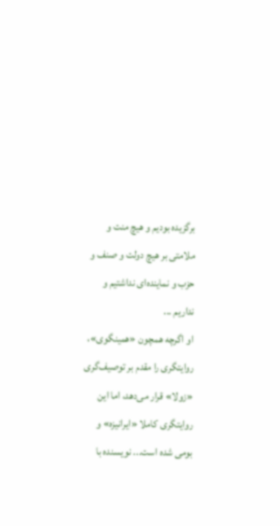برگزیده بودیم و هیچ منت و ملامتی بر هیچ دولت و صنف و حزب و نماینده‌ای نداشتیم و نداریم ...
او اگرچه همچون «همینگوی»، روایتگری را مقدم بر توصیف‌گری «زولا» قرار می‌دهد، اما این روایتگری کاملا «ایرانیزه» و بومی شده است... نویسنده با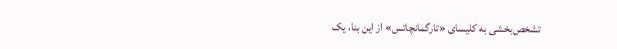تشخص‌بخشی به کلیسای «تارگمانچاتس» از این بنا، یک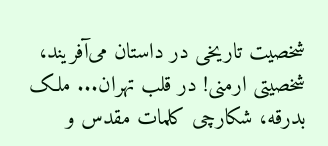شخصیت تاریخی در داستان می‌آفریند، شخصیتی ارمنی! در قلب تهران... ملک بدرقه، شکارچی کلمات مقدس و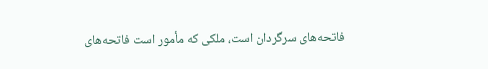فاتحه‌های سرگردان است، ملکی که مأمور است فاتحه‌های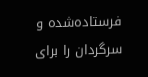فرستاده‌شده و سرگردان را برای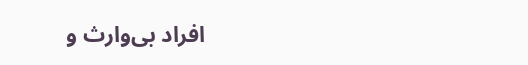افراد بی‌وارث و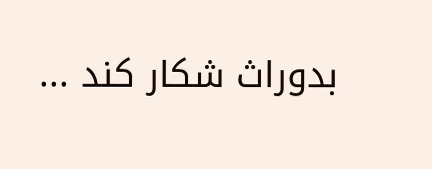بد‌وراث شکار کند ...